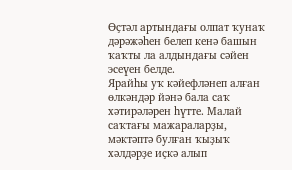Өҫтәл артындағы олпат ҡунаҡ дәрәжәһен белеп кенә башын ҡаҡты ла алдындағы сәйен эсеүен белде.
Ярайһы уҡ кәйефләнеп алған өлкәндәр йәнә бала саҡ хәтирәләрен һүтте. Малай саҡтағы мажараларҙы, мәктәптә булған ҡыҙыҡ хәлдәрҙе иҫкә алып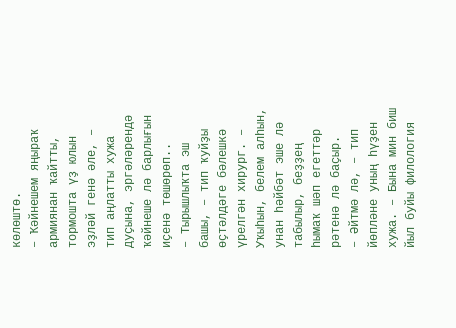көлөштө.
– Ҡәйнешем яңыраҡ армиянан ҡайтты, тормошта үҙ юлын эҙләй генә әле, – тип аңлатты хужа дуҫына, эргәләрендә ҡәйнеше лә барлығын иҫенә төшөрөп..
– Тырышлыҡта эш башы, – тип ҡуйҙы өҫтәлдәге бәлешкә үрелгән хирург. – Уҡыһын, белем алһын, унан һәйбәт эше лә табылыр, беҙҙең һымаҡ шәп егеттәр рәтенә лә баҫыр.
– Әйтмә лә, – тип йөпләне уның һүҙен хужа. – Бына мин биш йыл буйы филология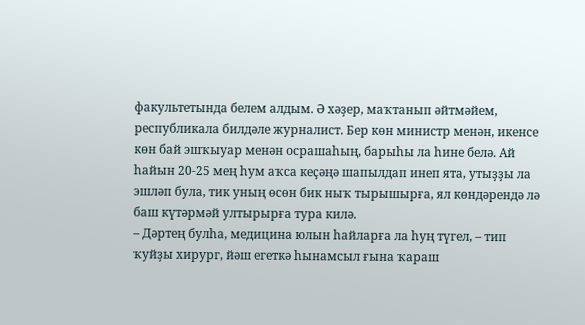факультетында белем алдым. Ә хәҙер, маҡтанып әйтмәйем, республикала билдәле журналист. Бер көн министр менән, икенсе көн бай эшҡыуар менән осрашаһың, барыһы ла һине белә. Ай һайын 20-25 мең һум аҡса кеҫәңә шапылдап инеп ята, утыҙҙы ла эшләп була, тик уның өсөн бик ныҡ тырышырға, ял көндәрендә лә баш күтәрмәй ултырырға тура килә.
– Дәртең булһа, медицина юлын һайларға ла һуң түгел, – тип ҡуйҙы хирург, йәш егеткә һынамсыл ғына ҡараш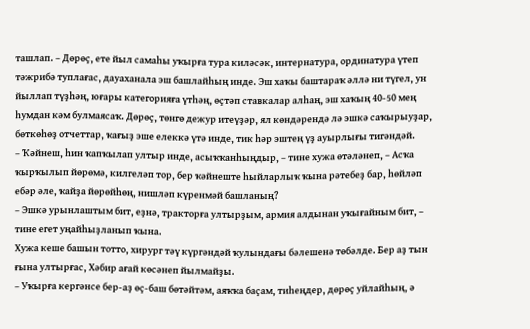ташлап. – Дөрөҫ, ете йыл самаһы уҡырға тура киләсәк, интернатура, ординатура үтеп тәжрибә туплағас, дауаханала эш башлайһың инде. Эш хаҡы баштараҡ әллә ни түгел, ун йыллап түҙһәң, юғары категорияға үтһәң, өҫтәп ставкалар алһаң, эш хаҡың 40-50 мең һумдан кәм булмаясаҡ. Дөрөҫ, төнгө дежур итеүҙәр, ял көндәрендә лә эшкә саҡырыуҙар, бөткөһөҙ отчеттар, ҡағыҙ эше елеккә үтә инде, тик һәр эштең үҙ ауырлығы тигәндәй.
– Ҡәйнеш, һин ҡапҡылап ултыр инде, асыҡҡанһыңдыр, – тине хужа өтәләнеп, – Асҡа ҡырҡылып йөрөмә, килгеләп тор, бер ҡәйнеште һыйларлыҡ ҡына рәтебеҙ бар, һөйләп ебәр әле, ҡайҙа йөрөйһөң, нишләп күренмәй башланың?
– Эшкә урынлаштым бит, еҙнә, тракторға ултырҙым, армия алдынан уҡығайным бит, – тине егет уңайһыҙланып ҡына.
Хужа кеше башын тотто, хирург тәү күргәндәй ҡулындағы бәлешенә төбәлде. Бер аҙ тын ғына ултырғас, Хәбир ағай көсәнеп йылмайҙы.
– Уҡырға кергәнсе бер-аҙ өҫ-баш бөтәйтәм, аяҡҡа баҫам, тиһеңдер, дөрөҫ уйлайһың, ә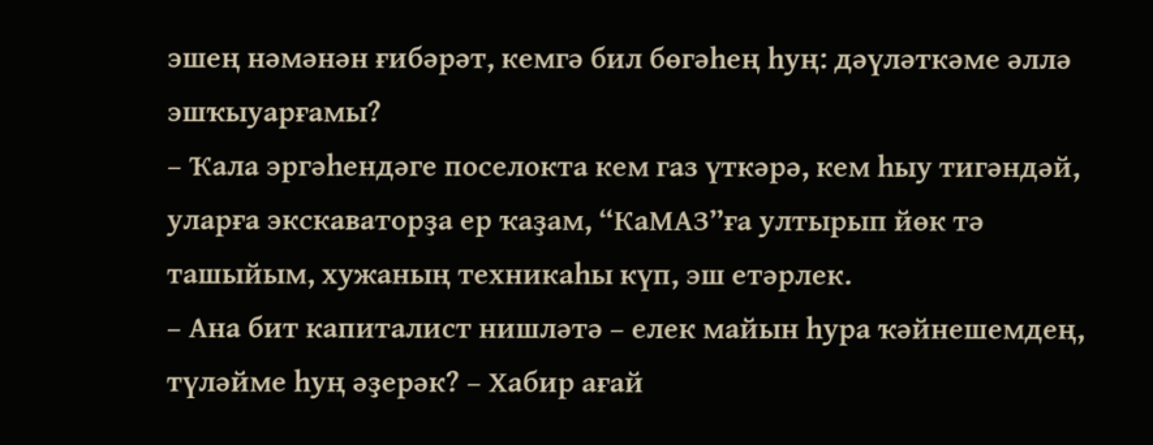эшең нәмәнән ғибәрәт, кемгә бил бөгәһең һуң: дәүләткәме әллә эшҡыуарғамы?
– Ҡала эргәһендәге поселокта кем газ үткәрә, кем һыу тигәндәй, уларға экскаваторҙа ер ҡаҙам, “КаМАЗ”ға ултырып йөк тә ташыйым, хужаның техникаһы күп, эш етәрлек.
– Ана бит капиталист нишләтә – елек майын һура ҡәйнешемдең, түләйме һуң әҙерәк? – Хабир ағай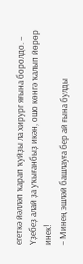егеткә йәлләп ҡарап ҡуйҙы ла хирург яғына боролдо. – Үҙебеҙ алай ҙа уҡығанбыҙ икән, ошо көнгә ҡалып йөрөр инек!
– Минең эшләй башлауға бер ай ғына булды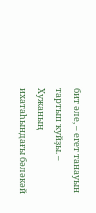бит әле, – егет танауын тартып ҡуйҙы. – Хужаның ихатаһындағы бәләкәй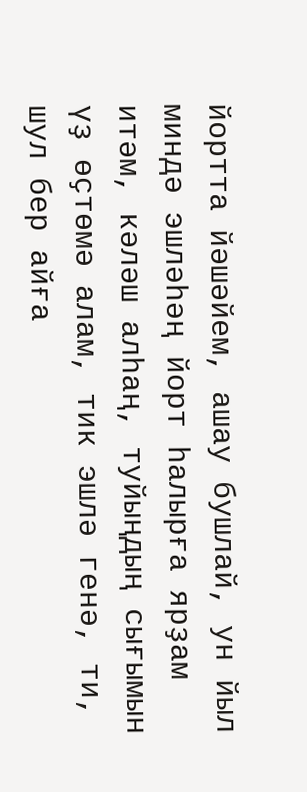йортта йәшәйем, ашау бушлай, ун йыл миндә эшләһәң йорт һалырға ярҙам итәм, кәләш алһаң, туйыңдың сығымын үҙ өҫтөмә алам, тик эшлә генә, ти, шул бер айға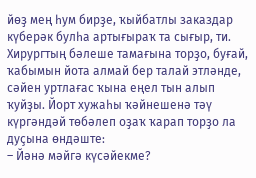йөҙ мең һум бирҙе, ҡыйбатлы заказдар күберәк булһа артығыраҡ та сығыр, ти.
Хирургтың бәлеше тамағына торҙо, буғай, ҡабымын йота алмай бер талай этләнде, сәйен уртлағас ҡына еңел тын алып ҡуйҙы. Йорт хужаһы ҡәйнешенә тәү күргәндәй төбәлеп оҙаҡ ҡарап торҙо ла дуҫына өндәште:
– Йәнә мәйгә күсәйекме?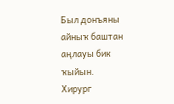Был донъяны айныҡ баштан аңлауы бик ҡыйын.
Хирург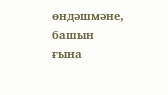өндәшмәне, башын ғына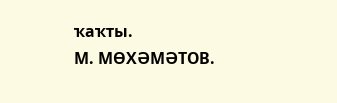ҡаҡты.
М. МӨХӘМӘТОВ.